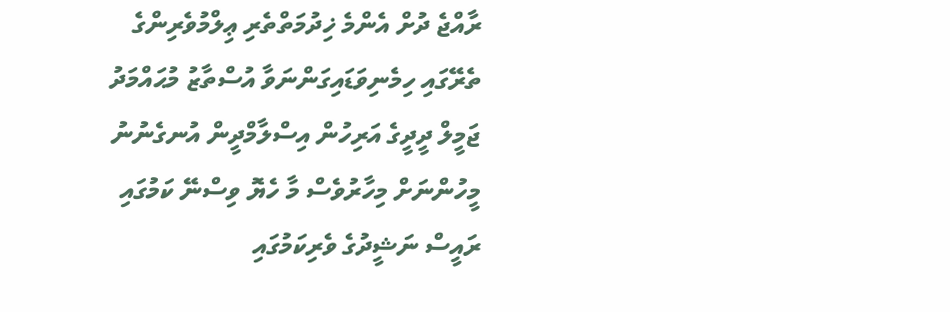ރާއްޖެ ދުށް އެންމެ ޚިދުމަތްތެރި ޢިލްމުވެރިންގެ ތެރޭގައި ހިމެނިވަޑައިގަންނަވާ އުސްތާޒު މުޙައްމަދު ޖަމީލް ދީދީގެ އަރިހުން އިސްލާމްދީން އުނގެނުނު މީހުންނަށް މިހާރުވެސް މާ ހެޔޮ ވިސްނޭ ކަމުގައި ރައީސް ނަޝީދުގެ ވެރިކަމުގައި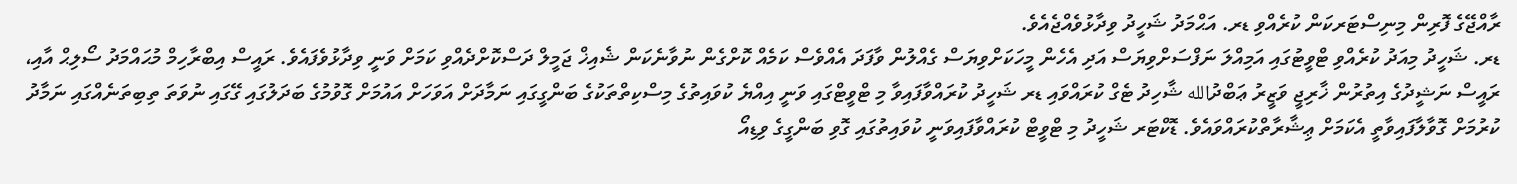ރާއްޖޭގެ ފޮރިން މިނިސްޓަރކަން ކުރެއްވި ޑރ. އަޙްމަދު ޝަހީދު ވިދާޅުވެއްޖެއެވެ.
ޑރ. ޝަހީދު މިއަދު ކުރެއްވި ޓްވީޓުގައި އަމިއްލަ ނަފްސަށްވިޔަސް އަދި އެހެން މީހަކަށްވިޔަސް ގެއްލުން ވާފަދަ އެއްވެސް ކަމެއް ކޮށްގެން ނުވާނެކަން ޝެއިޚް ޖަމީލް ދަސްކޮށްދެއްވި ކަމަށް ވަނީ ވިދާޅުވެފައެވެ. ރައީސް އިބްރާހިމް މުޙައްމަދު ސޯލިޙް އާއި، ރައީސް ނަޝީދުގެ އިތުރުން ޚާރިޖީ ވަޒީރު ޢަބްދުالله ޝާހިދު ޓެގް ކުރައްވައި ޑރ ޝަހީދު ކުރައްވާފައިވާ މި ޓްވީޓްގައި ވަނީ އިއްޔެ ކުވައިތުގެ މިސްކިތްތަކުގެ ބަންގީގައި ނަމާދަށް އަވަހަށް އައުމަށް ގޮވުމުގެ ބަދަލުގައި ގޭގައި ނުވަތަ ތިބިތަނެއްގައި ނަމާދު ކުރުމަށް ގޮވާލާފައިވާތީ އެކަމަށް ޢިޝާރާތްކުރައްވައެވެ. ޑޮކްޓަރ ޝަހީދު މި ޓްވީޓް ކުރައްވާފައިވަނީ ކުވައިތުގައި ގޮވި ބަންގީގެ ވިޑިއޯ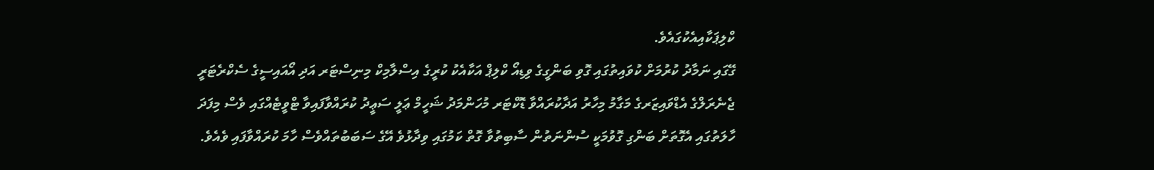ކްލިޕަކާއިއެކުގައެވެ.
ގޭގައި ނަމާދު ކުރުމަށް ކުވައިތުގައި ގޮވި ބަންގީގެ ވިޑިއޯ ކްލިޕް އަކާއެކު ކުރީގެ އިސްލާމިކް މިނިސްޓަރ އަދި އޯއައިސީގެ ސެކްރެޓަރީ ޖެނެރަލްގެ އެޑްވައިޒަރގެ މަގާމު މިހާރު އަދާކުރައްވާ ޑޮކްޓަރ މުހަންމަދު ޝަހީމް ޢަލީ ސަޢީދު ކުރައްވާފައިވާ ޓްވީޓެއްގައި ވެސް މިފަދަ ހާލަތުގައި އެގޮތަށް ބަންގި ގޮވުމަކީ ސުންނަތުން ސާބިތުވާ ގޮތް ކަމުގައި ވިދާޅުވެ އޭގެ ސަބަބުތައްވެސް ހާމަ ކުރައްވާފައި ވެއެވެ.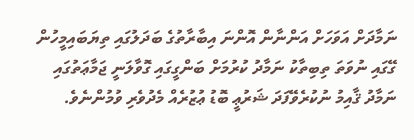ނަމާދަށް އަވަހަށް އަންނާން އޮންނަ އިބާރާތުގެ ބަދަލުގައި ތިޔަބައިމީހުން ގޭގައި ނުވަތަ ތިބިތާކު ނަމާދު ކުރުމަށް ބަންގީގައި ގޮވާލަނީ ޖަމާޢަތުގައި ނަމާދު ޤާއިމު ނުކުރެވޭފަދަ ޝަރުޢީ ބޮޑު ޢުޒުރެއް މެދުވެރި ވުމުންނެވެ.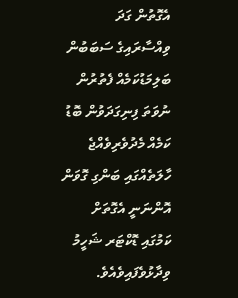އެގޮތުން ގަދަ ވިއްސާރައިގެ ސަބަބުން ބަލިމަޑުކަމެއް ފެތުރުން ނުވަތަ ފިނިގަދަވުން ބޮޑު ކަމެއް މެދުވެރިވެއްޖެ ހާލަތެއްގައި ބަންގި ގޮވަން އޮންނަނީ އެގޮތަށް ކަމުގައި ޑޮކްޓަރ ޝަހީމު ވިދާޅުވެފައިވެއެވެ.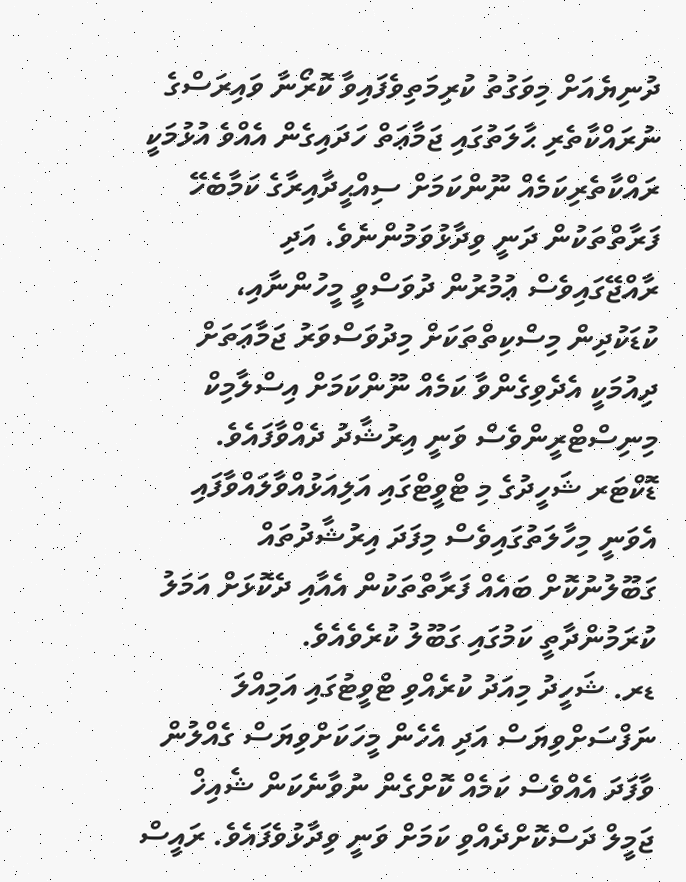ދުނިޔެއަށް މިވަގުތު ކުރިމަތިވެފައިވާ ކޮރޯނާ ވައިރަސްގެ ނުރައްކާތެރި ޙާލަތުގައި ޖަމާޢަތް ހަދައިގެން އެއްވެ އުޅުމަކީ ރައްކާތެރިކަމެއް ނޫންކަމަށް ސިއްޙީދާއިރާގެ ކަމާބެހޭ ފަރާތްތަކުން ދަނީ ވިދާޅުވަމުންނެވެ. އަދި ރާއްޖޭގައިވެސް ޢުމުރުން ދުވަސްވީ މީހުންނާއި، ކުޑަކުދިން މިސްކިތްތަކަށް މިދުވަސްވަރު ޖަމާޢަތަށް ދިއުމަކީ އެދެވިގެންވާ ކަމެއް ނޫންކަމަށް އިސްލާމިކް މިނިސްޓްރީންވެސް ވަނީ އިރުޝާދު ދެއްވާފައެވެ.
ޑޮކްޓަރ ޝަހީދުގެ މި ޓްވީޓްގައި އަލިއަޅުއްވާލައްވާފައި އެވަނީ މިހާލަތުގައިވެސް މިފަދަ އިރުޝާދުތައް ގަބޫލުނުކޮށް ބައެއް ފަރާތްތަކުން އެއާއި ދެކޮޅަށް އަމަލު ކުރަމުންދާތީ ކަމުގައި ގަބޫލު ކުރެވެއެވެ.
ޑރ. ޝަހީދު މިއަދު ކުރެއްވި ޓްވީޓުގައި އަމިއްލަ ނަފްސަށްވިޔަސް އަދި އެހެން މީހަކަށްވިޔަސް ގެއްލުން ވާފަދަ އެއްވެސް ކަމެއް ކޮށްގެން ނުވާނެކަން ޝެއިޚް ޖަމީލް ދަސްކޮށްދެއްވި ކަމަށް ވަނީ ވިދާޅުވެފައެވެ. ރައީސް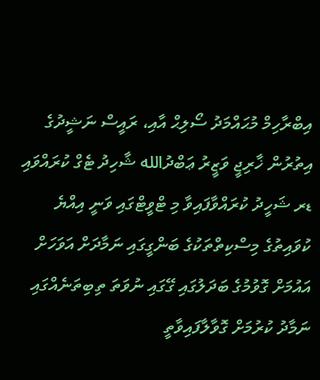އިބްރާހިމް މުޙައްމަދު ސޯލިޙް އާއި، ރައީސް ނަޝީދުގެ އިތުރުން ޚާރިޖީ ވަޒީރު ޢަބްދުالله ޝާހިދު ޓެގް ކުރައްވައި ޑރ ޝަހީދު ކުރައްވާފައިވާ މި ޓްވީޓްގައި ވަނީ އިއްޔެ ކުވައިތުގެ މިސްކިތްތަކުގެ ބަންގީގައި ނަމާދަށް އަވަހަށް އައުމަށް ގޮވުމުގެ ބަދަލުގައި ގޭގައި ނުވަތަ ތިބިތަނެއްގައި ނަމާދު ކުރުމަށް ގޮވާލާފައިވާތީ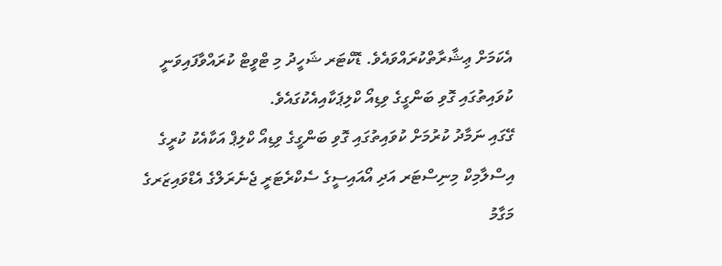އެކަމަށް ޢިޝާރާތްކުރައްވައެވެ. ޑޮކްޓަރ ޝަހީދު މި ޓްވީޓް ކުރައްވާފައިވަނީ ކުވައިތުގައި ގޮވި ބަންގީގެ ވިޑިއޯ ކްލިޕަކާއިއެކުގައެވެ.
ގޭގައި ނަމާދު ކުރުމަށް ކުވައިތުގައި ގޮވި ބަންގީގެ ވިޑިއޯ ކްލިޕް އަކާއެކު ކުރީގެ އިސްލާމިކް މިނިސްޓަރ އަދި އޯއައިސީގެ ސެކްރެޓަރީ ޖެނެރަލްގެ އެޑްވައިޒަރގެ މަގާމު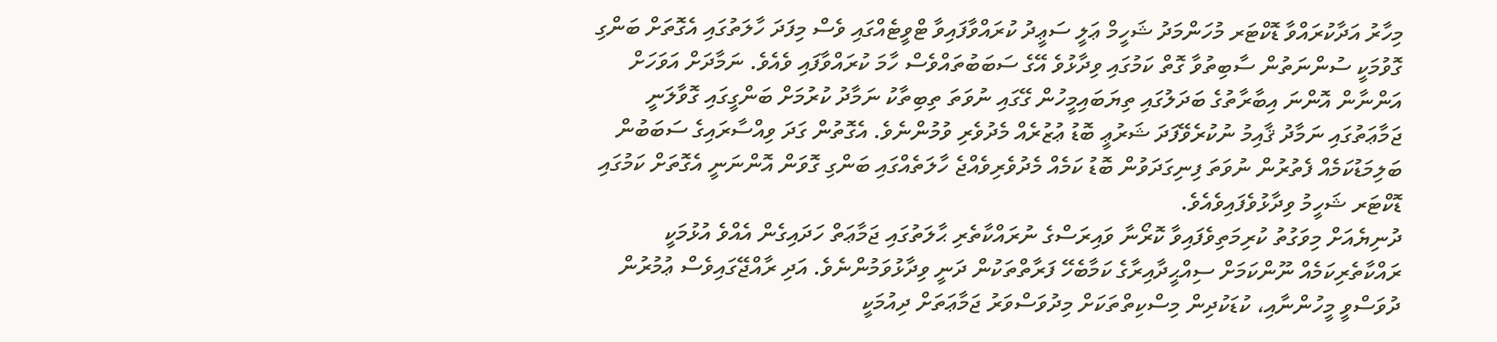މިހާރު އަދާކުރައްވާ ޑޮކްޓަރ މުހަންމަދު ޝަހީމް ޢަލީ ސަޢީދު ކުރައްވާފައިވާ ޓްވީޓެއްގައި ވެސް މިފަދަ ހާލަތުގައި އެގޮތަށް ބަންގި ގޮވުމަކީ ސުންނަތުން ސާބިތުވާ ގޮތް ކަމުގައި ވިދާޅުވެ އޭގެ ސަބަބުތައްވެސް ހާމަ ކުރައްވާފައި ވެއެވެ. ނަމާދަށް އަވަހަށް އަންނާން އޮންނަ އިބާރާތުގެ ބަދަލުގައި ތިޔަބައިމީހުން ގޭގައި ނުވަތަ ތިބިތާކު ނަމާދު ކުރުމަށް ބަންގީގައި ގޮވާލަނީ ޖަމާޢަތުގައި ނަމާދު ޤާއިމު ނުކުރެވޭފަދަ ޝަރުޢީ ބޮޑު ޢުޒުރެއް މެދުވެރި ވުމުންނެވެ. އެގޮތުން ގަދަ ވިއްސާރައިގެ ސަބަބުން ބަލިމަޑުކަމެއް ފެތުރުން ނުވަތަ ފިނިގަދަވުން ބޮޑު ކަމެއް މެދުވެރިވެއްޖެ ހާލަތެއްގައި ބަންގި ގޮވަން އޮންނަނީ އެގޮތަށް ކަމުގައި ޑޮކްޓަރ ޝަހީމު ވިދާޅުވެފައިވެއެވެ.
ދުނިޔެއަށް މިވަގުތު ކުރިމަތިވެފައިވާ ކޮރޯނާ ވައިރަސްގެ ނުރައްކާތެރި ޙާލަތުގައި ޖަމާޢަތް ހަދައިގެން އެއްވެ އުޅުމަކީ ރައްކާތެރިކަމެއް ނޫންކަމަށް ސިއްޙީދާއިރާގެ ކަމާބެހޭ ފަރާތްތަކުން ދަނީ ވިދާޅުވަމުންނެވެ. އަދި ރާއްޖޭގައިވެސް ޢުމުރުން ދުވަސްވީ މީހުންނާއި، ކުޑަކުދިން މިސްކިތްތަކަށް މިދުވަސްވަރު ޖަމާޢަތަށް ދިއުމަކީ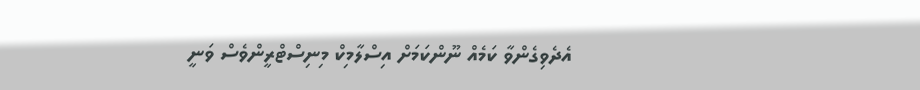އެދެވިގެންވާ ކަމެއް ނޫންކަމަށް އިސްލާމިކް މިނިސްޓްރީންވެސް ވަނީ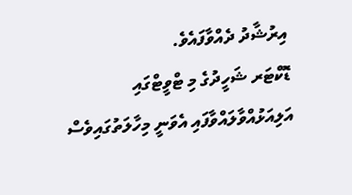އިރުޝާދު ދެއްވާފައެވެ.
ޑޮކްޓަރ ޝަހީދުގެ މި ޓްވީޓްގައި އަލިއަޅުއްވާލައްވާފައި އެވަނީ މިހާލަތުގައިވެސް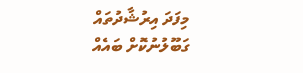މިފަދަ އިރުޝާދުތައް ގަބޫލުނުކޮށް ބައެއް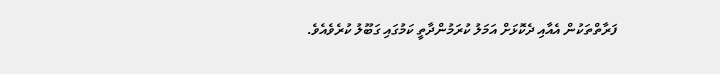ފަރާތްތަކުން އެއާއި ދެކޮޅަށް އަމަލު ކުރަމުންދާތީ ކަމުގައި ގަބޫލު ކުރެވެއެވެ.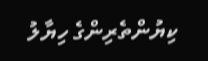ކިޔުންތެރިންގެ ހިޔާލު